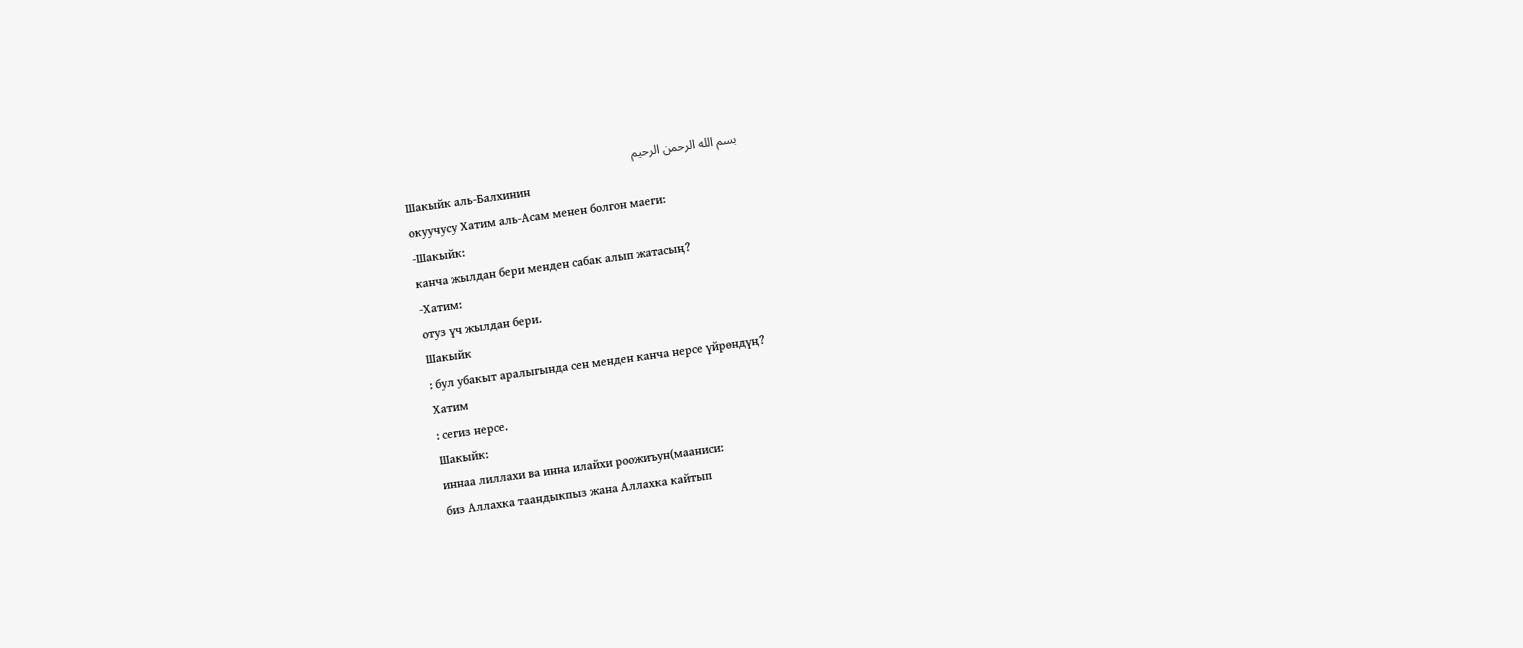بسم الله الرحمن الرحيم
Шакыйк аль-Балхинин
окуучусу Хатим аль-Асам менен болгон маеги:
-Шакыйк:
канча жылдан бери менден сабак алып жатасың?
-Хатим:
отуз үч жылдан бери.
Шакыйк
: бул убакыт аралыгында сен менден канча нерсе үйрөндүң?
Хатим
: сегиз нерсе.
Шакыйк:
иннаа лиллахи ва инна илайхи роожиъун(мааниси:
биз Аллахка таандыкпыз жана Аллахка кайтып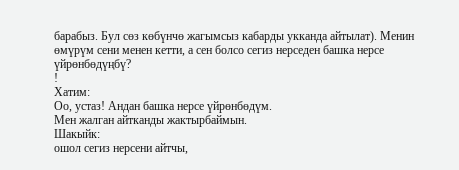барабыз. Бул сөз көбүнчө жагымсыз кабарды укканда айтылат). Менин өмүрүм сени менен кетти, а сен болсо сегиз нерседен башка нерсе үйрөнбөдүңбү?
!
Хатим:
Оо, устаз! Андан башка нерсе үйрөнбөдүм.
Мен жалган айтканды жактырбаймын.
Шакыйк:
ошол сегиз нерсени айтчы,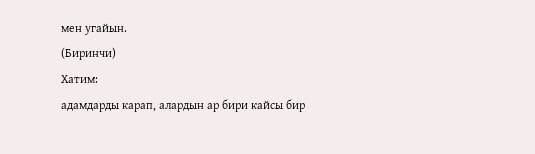мен угайын.
(Биринчи)
Хатим:
адамдарды карап, алардын ар бири кайсы бир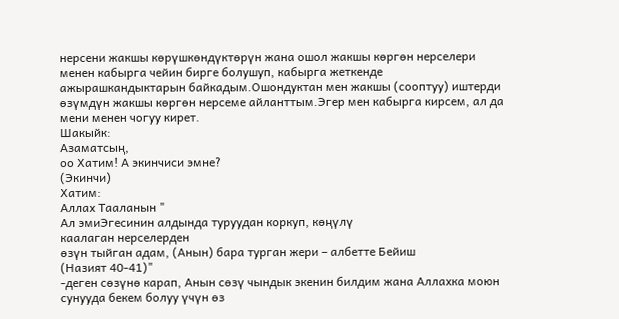нерсени жакшы көрүшкөндүктөрүн жана ошол жакшы көргөн нерселери менен кабырга чейин бирге болушуп, кабырга жеткенде ажырашкандыктарын байкадым.Ошондуктан мен жакшы (сооптуу) иштерди өзүмдүн жакшы көргөн нерсеме айланттым.Эгер мен кабырга кирсем, ал да мени менен чогуу кирет.
Шакыйк:
Азаматсың,
оо Хатим! А экинчиси эмне?
(Экинчи)
Хатим:
Аллах Тааланын "
Ал эмиЭгесинин алдында туруудан коркуп, көңүлү
каалаган нерселерден
өзүн тыйган адам, (Анын) бара турган жери – албетте Бейиш
(Назият 40-41)"
-деген сөзүнө карап, Анын сөзү чындык экенин билдим жана Аллахка моюн сунууда бекем болуу үчүн өз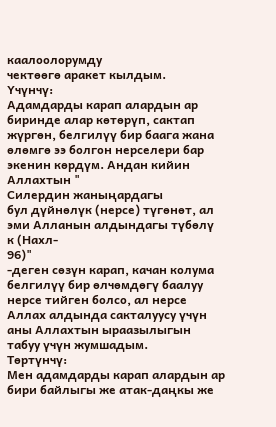каалоолорумду
чектөөгө аракет кылдым.
Үчүнчү:
Адамдарды карап алардын ар биринде алар көтөрүп, сактап жүргөн, белгилүү бир баага жана өлөмгө ээ болгон нерселери бар экенин көрдүм. Андан кийин Аллахтын "
Силердин жаныңардагы
бул дүйнөлүк (нерсе) түгөнөт, ал эми Алланын алдындагы түбөлү
к (Нахл-
96)"
-деген сөзүн карап, качан колума белгилүү бир өлчөмдөгү баалуу нерсе тийген болсо, ал нерсе Аллах алдында сакталуусу үчүн аны Аллахтын ыраазылыгын табуу үчүн жумшадым.
Төртүнчү:
Мен адамдарды карап алардын ар бири байлыгы же атак-даңкы же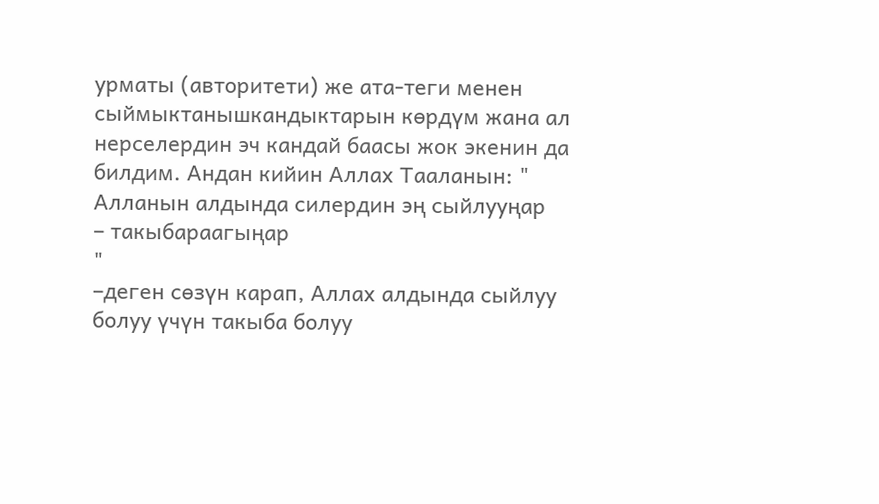урматы (авторитети) же ата-теги менен сыймыктанышкандыктарын көрдүм жана ал нерселердин эч кандай баасы жок экенин да билдим. Андан кийин Аллах Тааланын: " Алланын алдында силердин эң сыйлууңар
– такыбараагыңар
"
–деген сөзүн карап, Аллах алдында сыйлуу болуу үчүн такыба болуу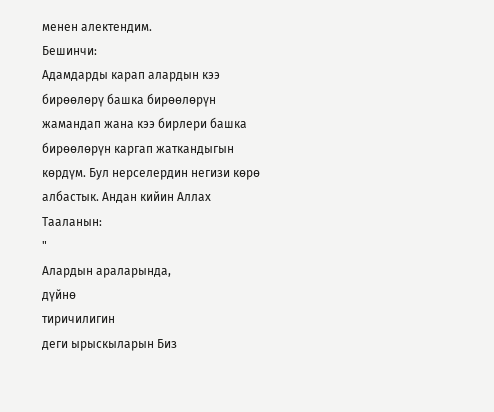менен алектендим.
Бешинчи:
Адамдарды карап алардын кээ бирөөлөрү башка бирөөлөрүн жамандап жана кээ бирлери башка бирөөлөрүн каргап жаткандыгын көрдүм. Бул нерселердин негизи көрө албастык. Андан кийин Аллах Тааланын:
"
Алардын араларында,
дүйнө
тиричилигин
деги ырыскыларын Биз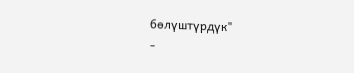бөлүштүрдүк"
-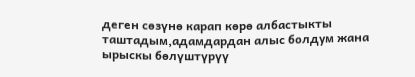деген сөзүнө карап көрө албастыкты таштадым,адамдардан алыс болдум жана ырыскы бөлүштүрүү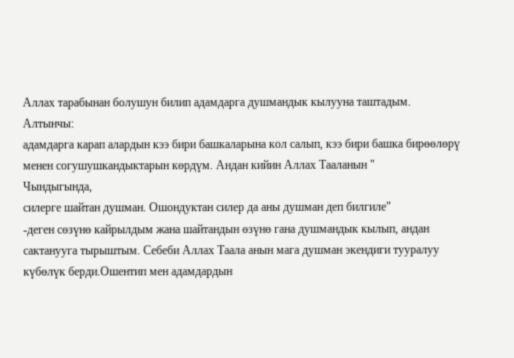Аллах тарабынан болушун билип адамдарга душмандык кылууна таштадым.
Алтынчы:
адамдарга карап алардын кээ бири башкаларына кол салып, кээ бири башка бирөөлөрү менен согушушкандыктарын көрдүм. Андан кийин Аллах Тааланын "
Чындыгында,
силерге шайтан душман. Ошондуктан силер да аны душман деп билгиле"
-деген сөзүнө кайрылдым жана шайтандын өзүнө гана душмандык кылып, андан сактанууга тырыштым. Себеби Аллах Таала анын мага душман экендиги тууралуу күбөлүк берди.Ошентип мен адамдардын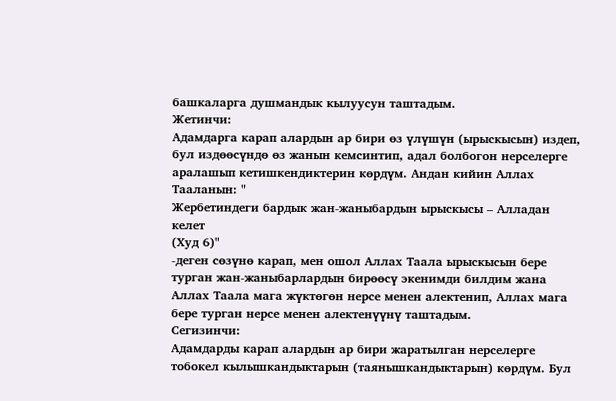башкаларга душмандык кылуусун таштадым.
Жетинчи:
Адамдарга карап алардын ар бири өз үлүшүн (ырыскысын) издеп, бул издөөсүндө өз жанын кемсинтип, адал болбогон нерселерге аралашып кетишкендиктерин көрдүм. Андан кийин Аллах Тааланын: "
Жербетиндеги бардык жан-жаныбардын ырыскысы – Алладан келет
(Худ 6)"
-деген сөзүнө карап, мен ошол Аллах Таала ырыскысын бере турган жан-жаныбарлардын бирөөсү экенимди билдим жана Аллах Таала мага жүктөгөн нерсе менен алектенип, Аллах мага бере турган нерсе менен алектенүүнү таштадым.
Сегизинчи:
Адамдарды карап алардын ар бири жаратылган нерселерге тобокел кылышкандыктарын (таянышкандыктарын) көрдүм. Бул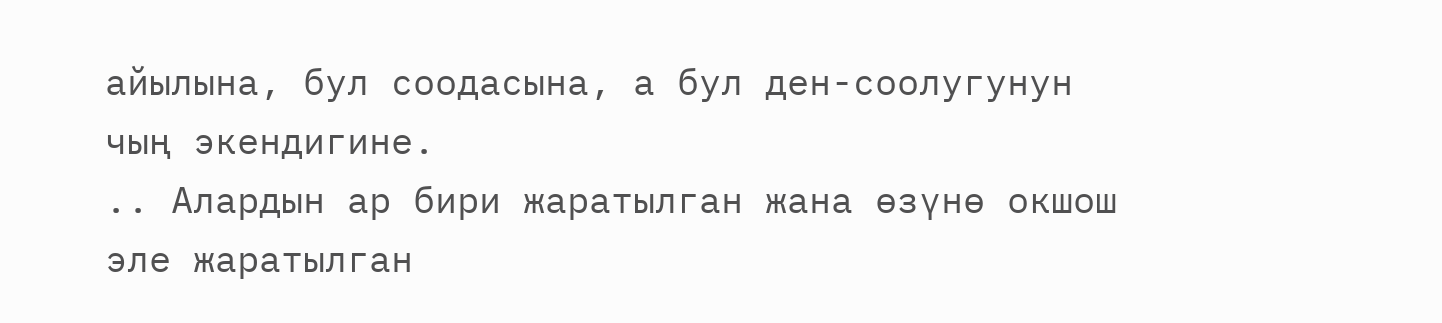айылына, бул соодасына, а бул ден-соолугунун чың экендигине.
.. Алардын ар бири жаратылган жана өзүнө окшош эле жаратылган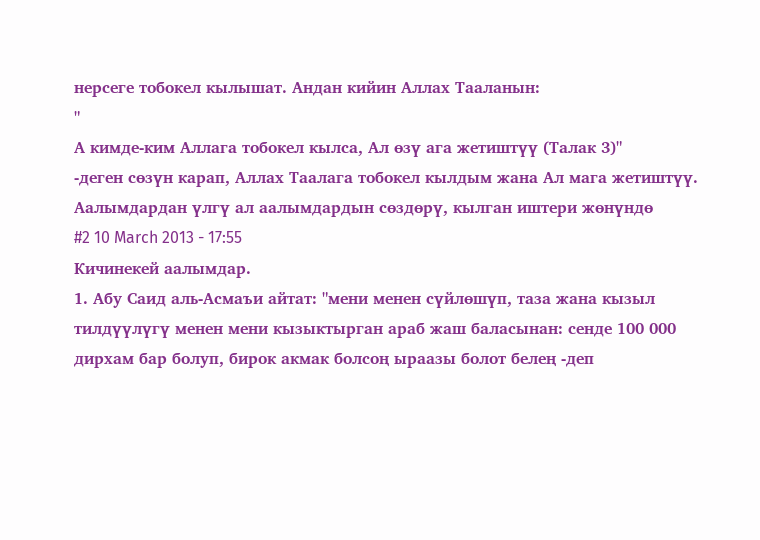нерсеге тобокел кылышат. Андан кийин Аллах Тааланын:
"
А кимде-ким Аллага тобокел кылса, Ал өзү ага жетиштүү (Талак 3)"
-деген сөзүн карап, Аллах Таалага тобокел кылдым жана Ал мага жетиштүү.
Аалымдардан үлгү ал аалымдардын сөздөрү, кылган иштери жөнүндө
#2 10 March 2013 - 17:55
Кичинекей аалымдар.
1. Абу Саид аль-Асмаъи айтат: "мени менен сүйлөшүп, таза жана кызыл тилдүүлүгү менен мени кызыктырган араб жаш баласынан: сенде 100 000 дирхам бар болуп, бирок акмак болсоң ыраазы болот белең -деп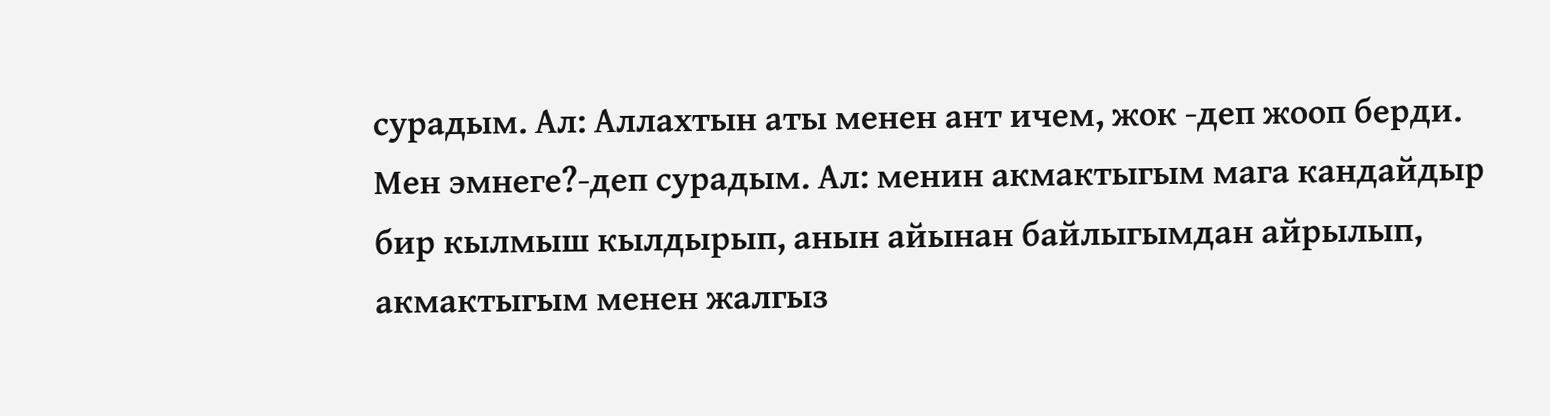сурадым. Ал: Аллахтын аты менен ант ичем, жок -деп жооп берди. Мен эмнеге?-деп сурадым. Ал: менин акмактыгым мага кандайдыр бир кылмыш кылдырып, анын айынан байлыгымдан айрылып, акмактыгым менен жалгыз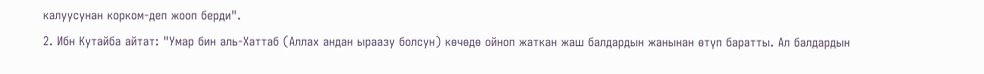калуусунан корком-деп жооп берди".
2. Ибн Кутайба айтат: "Умар бин аль-Хаттаб (Аллах андан ыраазу болсун) көчөдө ойноп жаткан жаш балдардын жанынан өтүп баратты. Ал балдардын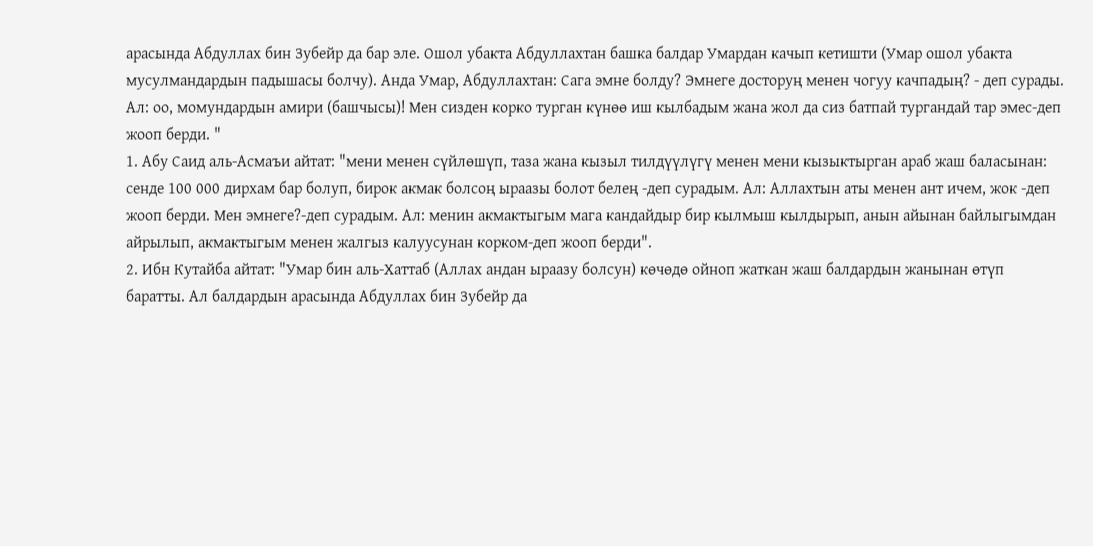арасында Абдуллах бин Зубейр да бар эле. Ошол убакта Абдуллахтан башка балдар Умардан качып кетишти (Умар ошол убакта мусулмандардын падышасы болчу). Анда Умар, Абдуллахтан: Сага эмне болду? Эмнеге досторуң менен чогуу качпадың? - деп сурады. Ал: оо, момундардын амири (башчысы)! Мен сизден корко турган күнөө иш кылбадым жана жол да сиз батпай тургандай тар эмес-деп жооп берди. "
1. Абу Саид аль-Асмаъи айтат: "мени менен сүйлөшүп, таза жана кызыл тилдүүлүгү менен мени кызыктырган араб жаш баласынан: сенде 100 000 дирхам бар болуп, бирок акмак болсоң ыраазы болот белең -деп сурадым. Ал: Аллахтын аты менен ант ичем, жок -деп жооп берди. Мен эмнеге?-деп сурадым. Ал: менин акмактыгым мага кандайдыр бир кылмыш кылдырып, анын айынан байлыгымдан айрылып, акмактыгым менен жалгыз калуусунан корком-деп жооп берди".
2. Ибн Кутайба айтат: "Умар бин аль-Хаттаб (Аллах андан ыраазу болсун) көчөдө ойноп жаткан жаш балдардын жанынан өтүп баратты. Ал балдардын арасында Абдуллах бин Зубейр да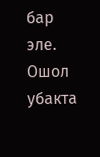бар эле. Ошол убакта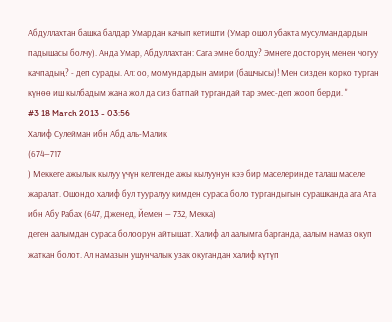Абдуллахтан башка балдар Умардан качып кетишти (Умар ошол убакта мусулмандардын падышасы болчу). Анда Умар, Абдуллахтан: Сага эмне болду? Эмнеге досторуң менен чогуу качпадың? - деп сурады. Ал: оо, момундардын амири (башчысы)! Мен сизден корко турган күнөө иш кылбадым жана жол да сиз батпай тургандай тар эмес-деп жооп берди. "
#3 18 March 2013 - 03:56
Халиф Сулейман ибн Абд аль-Малик
(674—717
) Меккеге ажылык кылуу үчүн келгенде ажы кылуунун кээ бир маселеринде талаш маселе жаралат. Ошондо халиф бул тууралуу кимден сураса боло тургандыгын сурашканда ага Ата ибн Абу Рабах (647, Дженед, Йемен — 732, Мекка)
деген аалымдан сураса болоорун айтышат. Халиф ал аалымга барганда, аалым намаз окуп жаткан болот. Ал намазын ушунчалык узак окугандан халиф күтүп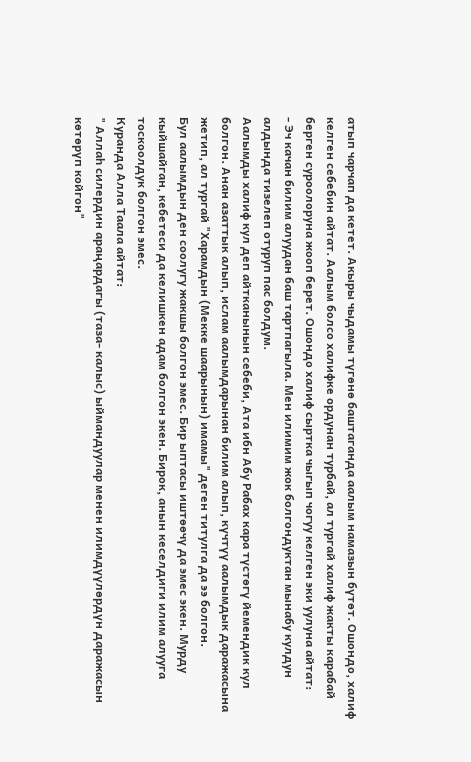атып чарчап да кетет. Акыры чыдамы түгөнө баштаганда аалым намазын бүтөт. Ошондо, халиф келген себебин айтат. Аалым болсо халифке ордунан турбай, ал тургай халиф жакты карабай берген суроолоруна жооп берет. Ошондо халиф сыртка чыгып чогуу келген эки уулуна айтат:
- Эч качан билим алуудан баш тартпагыла. Мен илимим жок болгондуктан мынабу кулдун алдында тизелеп отуруп пас болдум.
Аалымды халиф кул деп айтканынын себеби, Ата ибн Абу Рабах кара түстөгү йемендик кул болгон. Анан азаттык алып, ислам аалымдарынан билим алып, күчтүү аалымдык даражасына жетип, ал тургай "Харамдын (Мекке шаарынын) имамы" деген титулга да ээ болгон.
Бул аалымдын ден соолугу жакшы болгон эмес. Бир ыптасы иштөөчү да эмес экен. Мурду кыйшайган, кебетеси да келишкен адам болгон экен. Бирок, анын кеселдиги илим алууга тоскоолдук болгон эмес.
Куранда Алла Таала айтат:
" Аллаh силердин араңардагы (таза- калыс) ыймандуулар менен илимдүүлөрдүн даражасын көтөрүп койгон"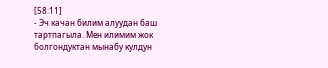[58:11]
- Эч качан билим алуудан баш тартпагыла. Мен илимим жок болгондуктан мынабу кулдун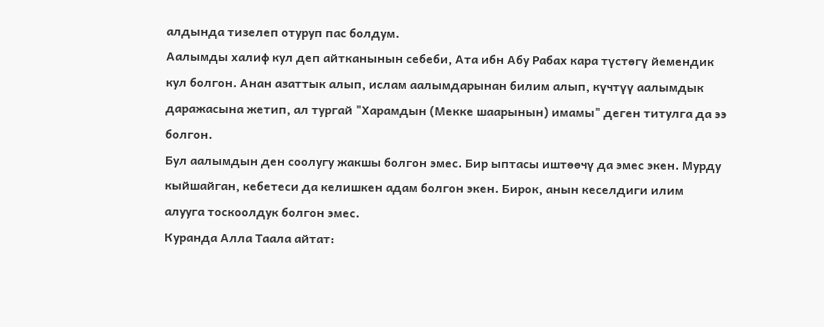алдында тизелеп отуруп пас болдум.
Аалымды халиф кул деп айтканынын себеби, Ата ибн Абу Рабах кара түстөгү йемендик кул болгон. Анан азаттык алып, ислам аалымдарынан билим алып, күчтүү аалымдык даражасына жетип, ал тургай "Харамдын (Мекке шаарынын) имамы" деген титулга да ээ болгон.
Бул аалымдын ден соолугу жакшы болгон эмес. Бир ыптасы иштөөчү да эмес экен. Мурду кыйшайган, кебетеси да келишкен адам болгон экен. Бирок, анын кеселдиги илим алууга тоскоолдук болгон эмес.
Куранда Алла Таала айтат: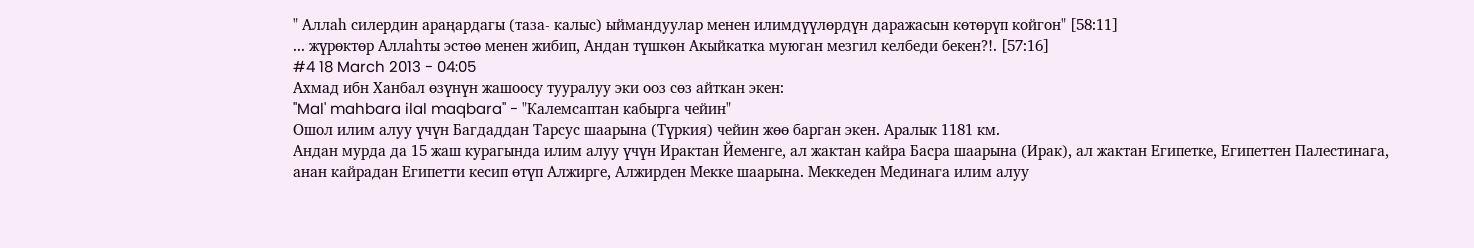" Аллаh силердин араңардагы (таза- калыс) ыймандуулар менен илимдүүлөрдүн даражасын көтөрүп койгон" [58:11]
... жүрөктөр Аллаhты эстөө менен жибип, Андан түшкөн Акыйкатка муюган мезгил келбеди бекен?!. [57:16]
#4 18 March 2013 - 04:05
Ахмад ибн Ханбал өзүнүн жашоосу тууралуу эки ооз сөз айткан экен:
"Mal' mahbara ilal maqbara" - "Калемсаптан кабырга чейин"
Ошол илим алуу үчүн Багдаддан Тарсус шаарына (Түркия) чейин жөө барган экен. Аралык 1181 км.
Андан мурда да 15 жаш курагында илим алуу үчүн Ирактан Йеменге, ал жактан кайра Басра шаарына (Ирак), ал жактан Египетке, Египеттен Палестинага, анан кайрадан Египетти кесип өтүп Алжирге, Алжирден Мекке шаарына. Меккеден Мединага илим алуу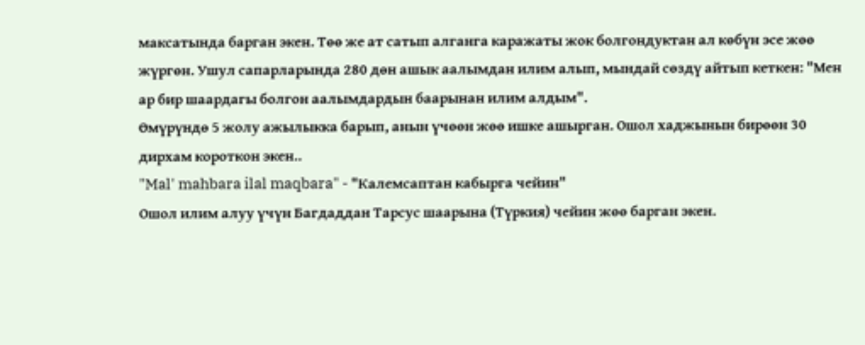максатында барган экен. Төө же ат сатып алганга каражаты жок болгондуктан ал көбүн эсе жөө жүргөн. Ушул сапарларында 280 дөн ашык аалымдан илим алып, мындай сөздү айтып кеткен: "Мен ар бир шаардагы болгон аалымдардын баарынан илим алдым".
Өмүрүндө 5 жолу ажылыкка барып, анын үчөөн жөө ишке ашырган. Ошол хаджынын бирөөн 30 дирхам короткон экен..
"Mal' mahbara ilal maqbara" - "Калемсаптан кабырга чейин"
Ошол илим алуу үчүн Багдаддан Тарсус шаарына (Түркия) чейин жөө барган экен.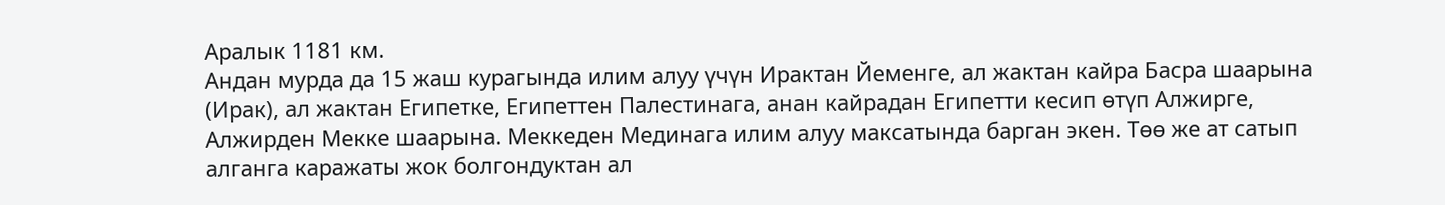Аралык 1181 км.
Андан мурда да 15 жаш курагында илим алуу үчүн Ирактан Йеменге, ал жактан кайра Басра шаарына (Ирак), ал жактан Египетке, Египеттен Палестинага, анан кайрадан Египетти кесип өтүп Алжирге, Алжирден Мекке шаарына. Меккеден Мединага илим алуу максатында барган экен. Төө же ат сатып алганга каражаты жок болгондуктан ал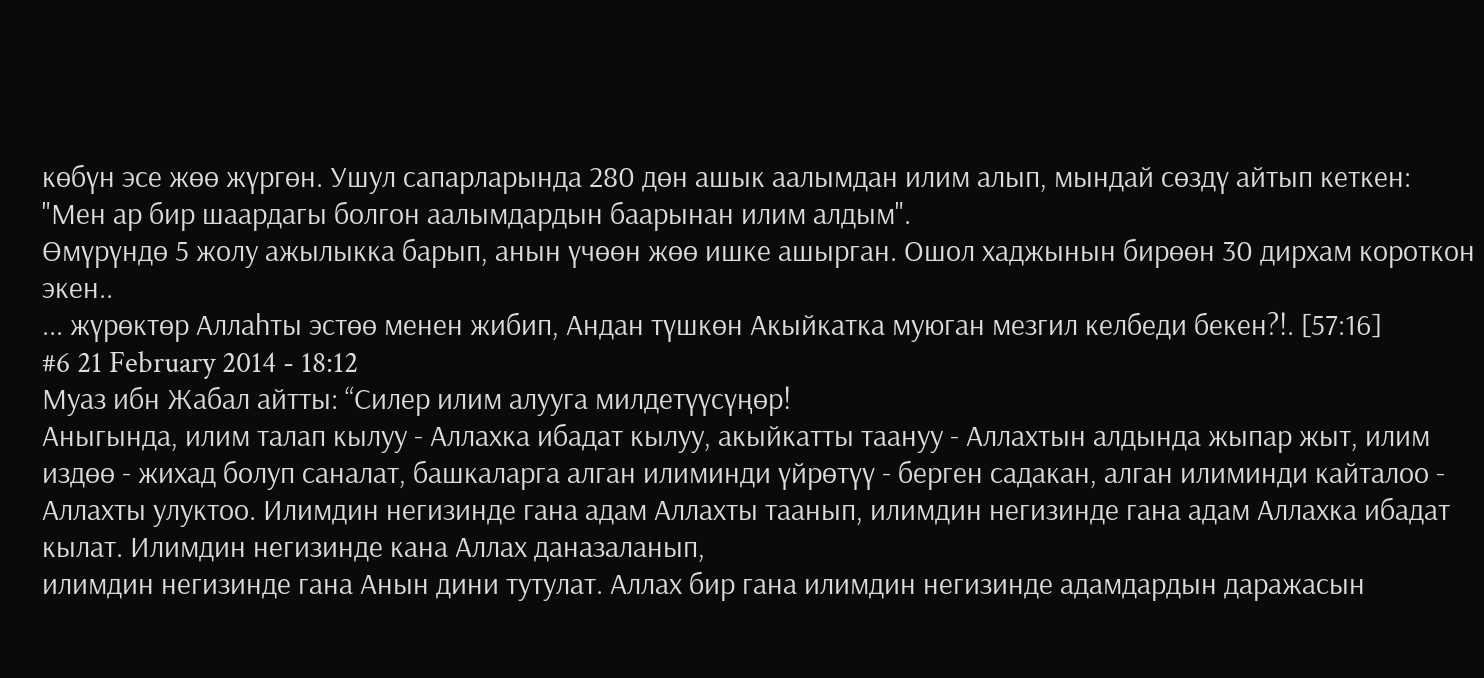көбүн эсе жөө жүргөн. Ушул сапарларында 280 дөн ашык аалымдан илим алып, мындай сөздү айтып кеткен: "Мен ар бир шаардагы болгон аалымдардын баарынан илим алдым".
Өмүрүндө 5 жолу ажылыкка барып, анын үчөөн жөө ишке ашырган. Ошол хаджынын бирөөн 30 дирхам короткон экен..
... жүрөктөр Аллаhты эстөө менен жибип, Андан түшкөн Акыйкатка муюган мезгил келбеди бекен?!. [57:16]
#6 21 February 2014 - 18:12
Муаз ибн Жабал айтты: “Силер илим алууга милдетүүсүңөр!
Аныгында, илим талап кылуу - Аллахка ибадат кылуу, акыйкатты таануу - Аллахтын алдында жыпар жыт, илим издөө - жихад болуп саналат, башкаларга алган илиминди үйрөтүү - берген садакан, алган илиминди кайталоо - Аллахты улуктоо. Илимдин негизинде гана адам Аллахты таанып, илимдин негизинде гана адам Аллахка ибадат кылат. Илимдин негизинде кана Аллах даназаланып,
илимдин негизинде гана Анын дини тутулат. Аллах бир гана илимдин негизинде адамдардын даражасын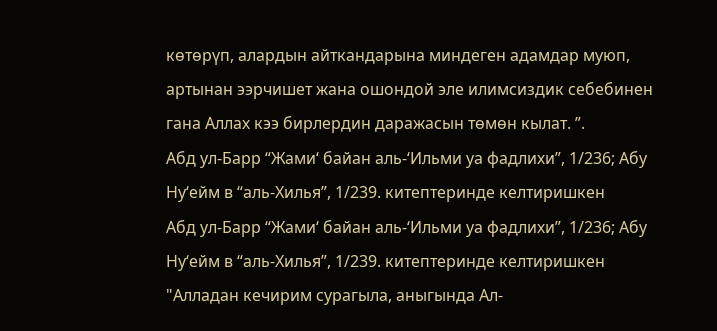көтөрүп, алардын айткандарына миндеген адамдар муюп, артынан ээрчишет жана ошондой эле илимсиздик себебинен гана Аллах кээ бирлердин даражасын төмөн кылат. ”.
Абд ул-Барр “Жами‘ байан аль-‘Ильми уа фадлихи”, 1/236; Абу Ну‘ейм в “аль-Хилья”, 1/239. китептеринде келтиришкен
Абд ул-Барр “Жами‘ байан аль-‘Ильми уа фадлихи”, 1/236; Абу Ну‘ейм в “аль-Хилья”, 1/239. китептеринде келтиришкен
"Алладан кечирим сурагыла, аныгында Ал-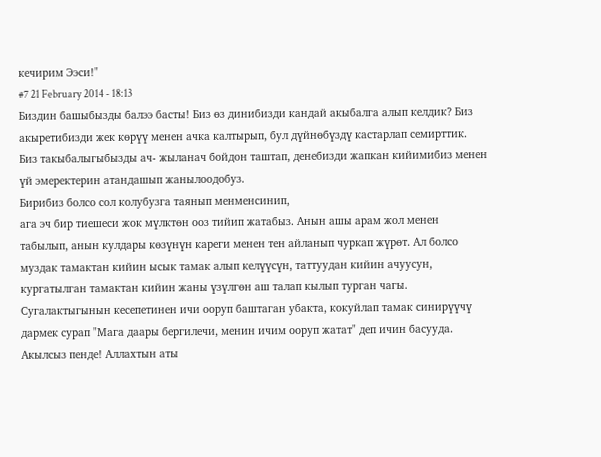кечирим Ээси!"
#7 21 February 2014 - 18:13
Биздин башыбызды балээ басты! Биз өз динибизди кандай акыбалга алып келдик? Биз акыретибизди жек көрүү менен ачка калтырып, бул дүйнөбүздү кастарлап семирттик. Биз такыбалыгыбызды ач- жыланач бойдон таштап, денебизди жапкан кийимибиз менен үй эмеректерин атандашып жанылоодобуз.
Бирибиз болсо сол колубузга таянып менменсинип,
ага эч бир тиешеси жок мүлктөн ооз тийип жатабыз. Анын ашы арам жол менен табылып, анын кулдары көзүнүн кареги менен тен айланып чуркап жүрөт. Ал болсо муздак тамактан кийин ысык тамак алып келүүсүн, таттуудан кийин ачуусун, кургатылган тамактан кийин жаны үзүлгөн аш талап кылып турган чагы. Сугалактыгынын кесепетинен ичи ооруп баштаган убакта, кокуйлап тамак синирүүчү дармек сурап "Мага даары бергилечи, менин ичим ооруп жатат" деп ичин басууда.
Акылсыз пенде! Аллахтын аты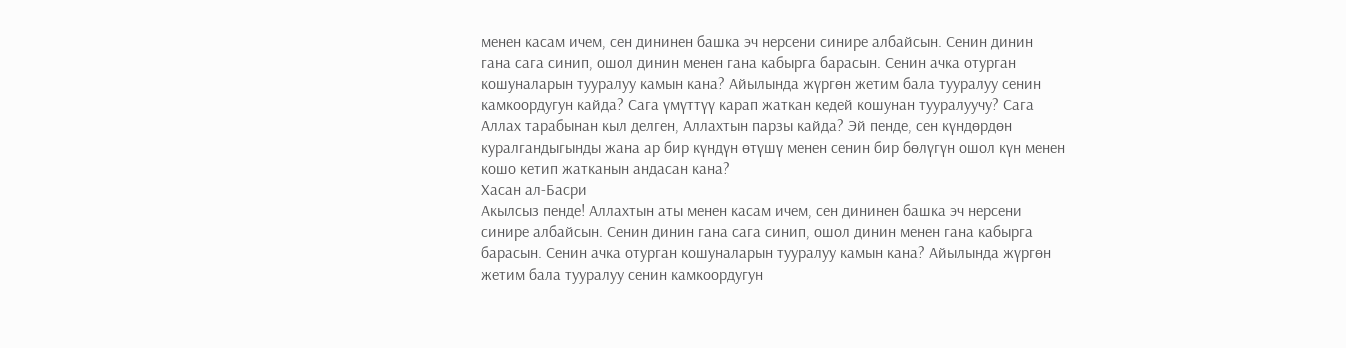менен касам ичем, сен дининен башка эч нерсени синире албайсын. Сенин динин гана сага синип, ошол динин менен гана кабырга барасын. Сенин ачка отурган кошуналарын тууралуу камын кана? Айылында жүргөн жетим бала тууралуу сенин камкоордугун кайда? Сага үмүттүү карап жаткан кедей кошунан тууралуучу? Сага Аллах тарабынан кыл делген, Аллахтын парзы кайда? Эй пенде, сен күндөрдөн куралгандыгынды жана ар бир күндүн өтүшү менен сенин бир бөлүгүн ошол күн менен кошо кетип жатканын андасан кана?
Хасан ал-Басри
Акылсыз пенде! Аллахтын аты менен касам ичем, сен дининен башка эч нерсени синире албайсын. Сенин динин гана сага синип, ошол динин менен гана кабырга барасын. Сенин ачка отурган кошуналарын тууралуу камын кана? Айылында жүргөн жетим бала тууралуу сенин камкоордугун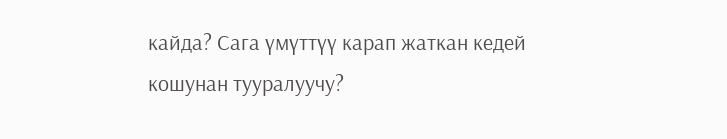кайда? Сага үмүттүү карап жаткан кедей кошунан тууралуучу?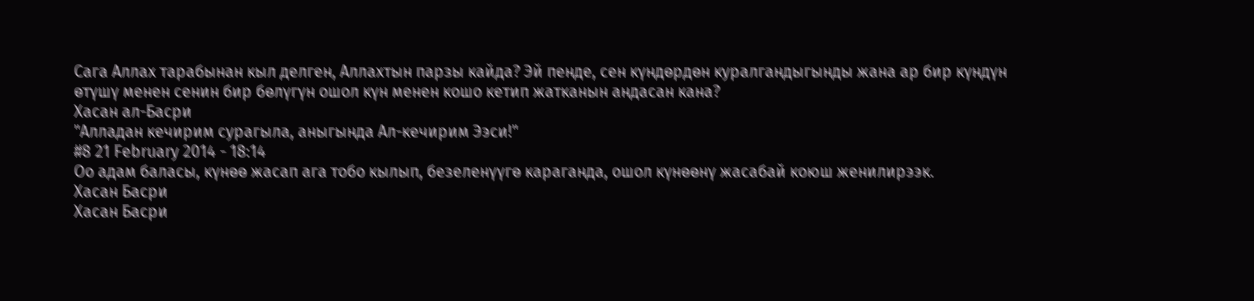Сага Аллах тарабынан кыл делген, Аллахтын парзы кайда? Эй пенде, сен күндөрдөн куралгандыгынды жана ар бир күндүн өтүшү менен сенин бир бөлүгүн ошол күн менен кошо кетип жатканын андасан кана?
Хасан ал-Басри
"Алладан кечирим сурагыла, аныгында Ал-кечирим Ээси!"
#8 21 February 2014 - 18:14
Оо адам баласы, күнөө жасап ага тобо кылып, безеленүүгө караганда, ошол күнөөнү жасабай коюш женилирээк.
Хасан Басри
Хасан Басри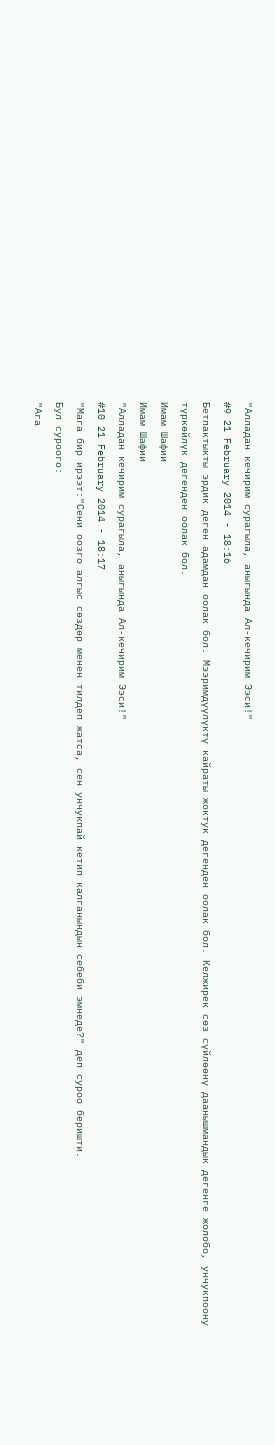"Алладан кечирим сурагыла, аныгында Ал-кечирим Ээси!"
#9 21 February 2014 - 18:16
Бетпактыкты эрдик деген адамдан оолак бол. Мээримдүүлүктү кайраты жоктук дегенден оолак бол. Келжирек сөз сүйлөөнү даанышмандык дегенге жолобо, унчукпоону түркөйлүк дегенден оолак бол.
Имам Шафии
Имам Шафии
"Алладан кечирим сурагыла, аныгында Ал-кечирим Ээси!"
#10 21 February 2014 - 18:17
"Мага бир ирээт:"Сени оозго алгыс сөздөр менен тилдеп жатса, сен унчукпай кетип калганындын себеби эмнеде?" деп суроо беришти.
Бул суроого:
"Ага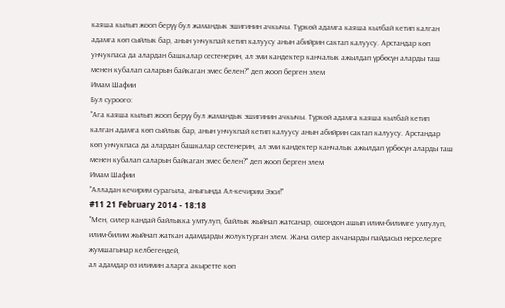каяша кылып жооп берүү бул жамандык эшигинин ачкычы. Түркөй адамга каяша кылбай кетип калган адамга көп сыйлык бар, анын унчукпай кетип калуусу анын абийрин сактап калуусу. Арстандар көп унчукпаса да алардан башкалар сестенерин, ал эми кандектер канчалык ажылдап үрбөсүн аларды таш менен кубалап саларын байкаган эмес белен?" деп жооп берген элем
Имам Шафии
Бул суроого:
"Ага каяша кылып жооп берүү бул жамандык эшигинин ачкычы. Түркөй адамга каяша кылбай кетип калган адамга көп сыйлык бар, анын унчукпай кетип калуусу анын абийрин сактап калуусу. Арстандар көп унчукпаса да алардан башкалар сестенерин, ал эми кандектер канчалык ажылдап үрбөсүн аларды таш менен кубалап саларын байкаган эмес белен?" деп жооп берген элем
Имам Шафии
"Алладан кечирим сурагыла, аныгында Ал-кечирим Ээси!"
#11 21 February 2014 - 18:18
"Мен, силер кандай байлыкка умтулуп, байлык жыйнап жатсанар, ошондон ашып илим-билимге умтулуп, илим-билим жыйнап жаткан адамдарды жолуктурган элем. Жана силер акчанарды пайдасыз нерселерге жумшагынар келбегендей,
ал адамдар өз илимин аларга акыретте көп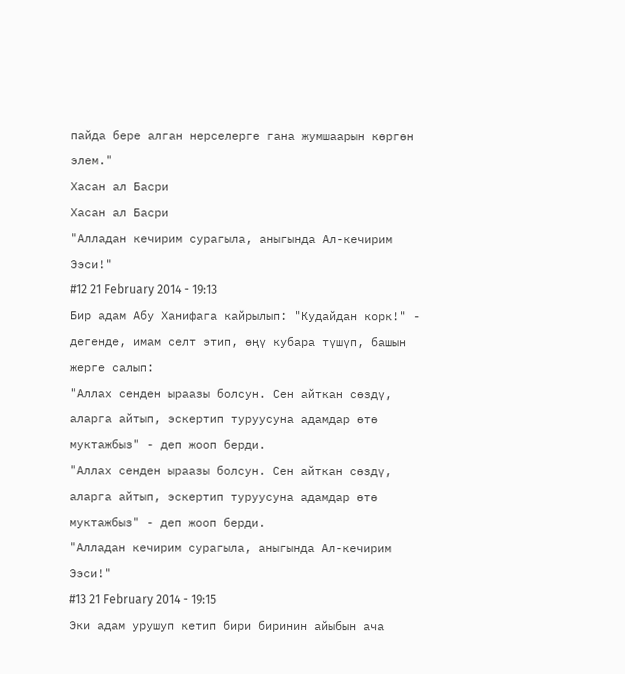пайда бере алган нерселерге гана жумшаарын көргөн элем."
Хасан ал Басри
Хасан ал Басри
"Алладан кечирим сурагыла, аныгында Ал-кечирим Ээси!"
#12 21 February 2014 - 19:13
Бир адам Абу Ханифага кайрылып: "Кудайдан корк!" - дегенде, имам селт этип, өңү кубара түшүп, башын жерге салып:
"Аллах сенден ыраазы болсун. Сен айткан сөздү, аларга айтып, эскертип туруусуна адамдар өтө муктажбыз" - деп жооп берди.
"Аллах сенден ыраазы болсун. Сен айткан сөздү, аларга айтып, эскертип туруусуна адамдар өтө муктажбыз" - деп жооп берди.
"Алладан кечирим сурагыла, аныгында Ал-кечирим Ээси!"
#13 21 February 2014 - 19:15
Эки адам урушуп кетип бири биринин айыбын ача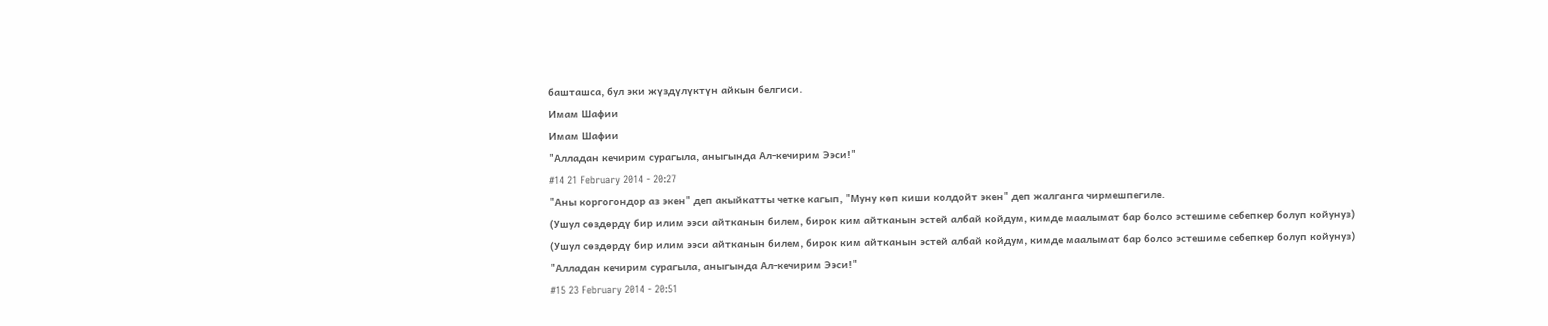башташса, бул эки жүздүлүктүн айкын белгиси.
Имам Шафии
Имам Шафии
"Алладан кечирим сурагыла, аныгында Ал-кечирим Ээси!"
#14 21 February 2014 - 20:27
"Аны коргогондор аз экен" деп акыйкатты четке кагып, "Муну көп киши колдойт экен" деп жалганга чирмешпегиле.
(Ушул сөздөрдү бир илим ээси айтканын билем, бирок ким айтканын эстей албай койдум, кимде маалымат бар болсо эстешиме себепкер болуп койунуз)
(Ушул сөздөрдү бир илим ээси айтканын билем, бирок ким айтканын эстей албай койдум, кимде маалымат бар болсо эстешиме себепкер болуп койунуз)
"Алладан кечирим сурагыла, аныгында Ал-кечирим Ээси!"
#15 23 February 2014 - 20:51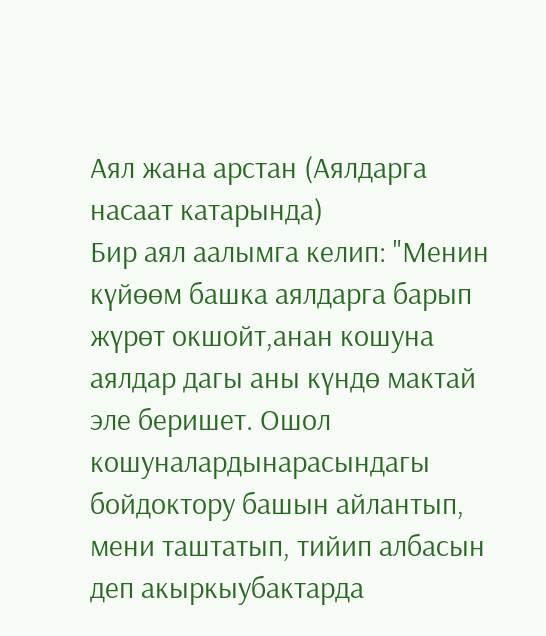Аял жана арстан (Аялдарга насаат катарында)
Бир аял аалымга келип: "Менин күйөөм башка аялдарга барып жүрөт окшойт,анан кошуна аялдар дагы аны күндө мактай эле беришет. Ошол кошуналардынарасындагы бойдоктору башын айлантып, мени таштатып, тийип албасын деп акыркыубактарда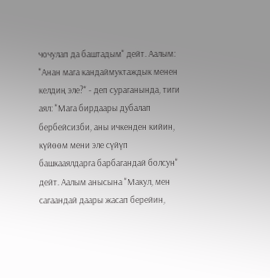чочулап да баштадым" дейт. Аалым: "Анан мага кандаймуктаждык менен келдиң эле?" - деп сураганында, тиги аял: "Мага бирдаары дубалап бербейсизби, аны ичкенден кийин, күйөөм мени эле сүйүп башкааялдарга барбагандай болсун" дейт. Аалым анысына "Макул, мен сагаандай даары жасап берейин,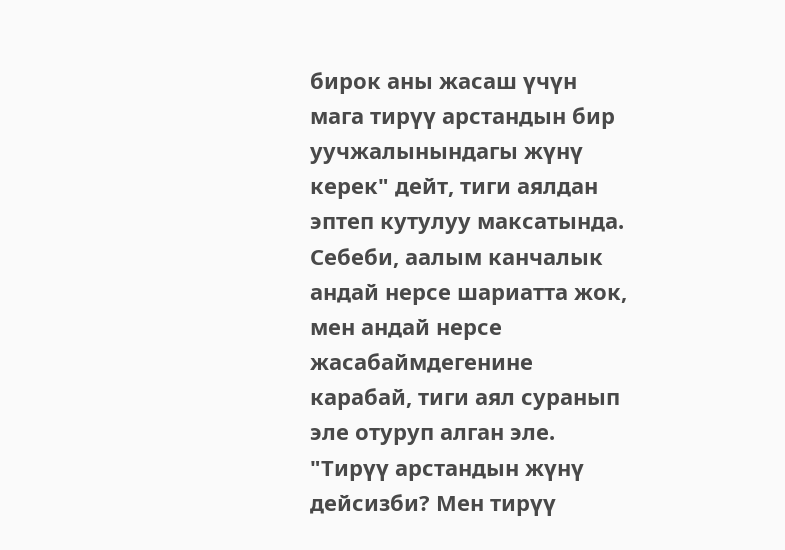бирок аны жасаш үчүн мага тирүү арстандын бир уучжалынындагы жүнү керек" дейт, тиги аялдан эптеп кутулуу максатында. Себеби, аалым канчалык андай нерсе шариатта жок, мен андай нерсе жасабаймдегенине карабай, тиги аял суранып эле отуруп алган эле.
"Тирүү арстандын жүнү дейсизби? Мен тирүү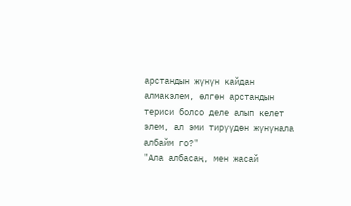арстандын жүнүн кайдан алмакэлем, өлгөн арстандын териси болсо деле алып келет элем, ал эми тирүүдөн жүнүнала албайм го?"
"Ала албасаң, мен жасай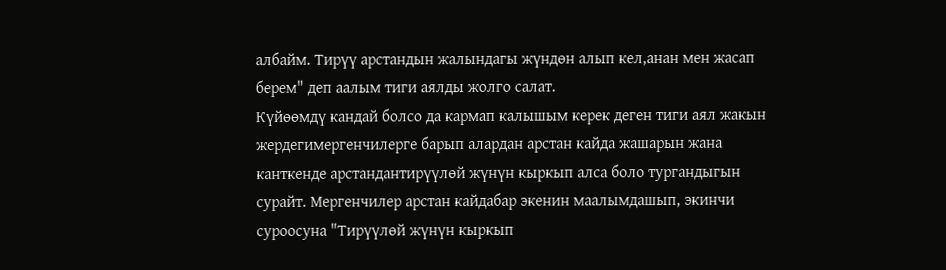албайм. Тирүү арстандын жалындагы жүндөн алып кел,анан мен жасап берем" деп аалым тиги аялды жолго салат.
Күйөөмдү кандай болсо да кармап калышым керек деген тиги аял жакын жердегимергенчилерге барып алардан арстан кайда жашарын жана канткенде арстандантирүүлөй жүнүн кыркып алса боло тургандыгын сурайт. Мергенчилер арстан кайдабар экенин маалымдашып, экинчи суроосуна "Тирүүлөй жүнүн кыркып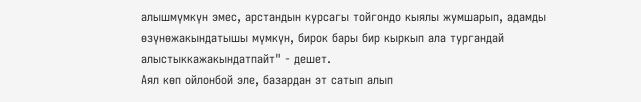алышмүмкүн эмес, арстандын курсагы тойгондо кыялы жумшарып, адамды өзүнөжакындатышы мүмкүн, бирок бары бир кыркып ала тургандай алыстыккажакындатпайт" - дешет.
Аял көп ойлонбой эле, базардан эт сатып алып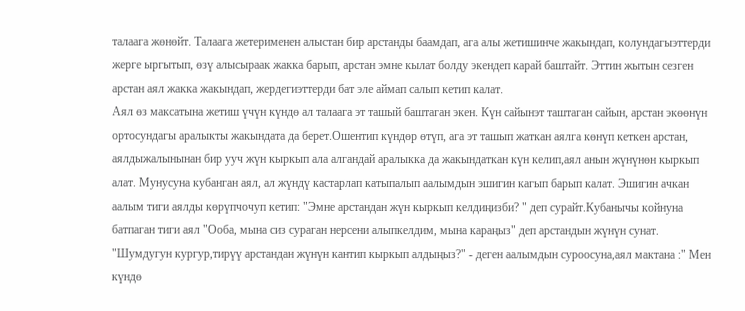талаага жөнөйт. Талаага жетерименен алыстан бир арстанды баамдап, ага алы жетишинче жакындап, колундагыэттерди жерге ыргытып, өзү алысыраак жакка барып, арстан эмне кылат болду экендеп карай баштайт. Эттин жытын сезген арстан аял жакка жакындап, жердегиэттерди бат эле аймап салып кетип калат.
Аял өз максатына жетиш үчүн күндө ал талаага эт ташый баштаган экен. Күн сайынэт таштаган сайын, арстан экөөнүн ортосундагы аралыкты жакындата да берет.Ошентип күндөр өтүп, ага эт ташып жаткан аялга көнүп кеткен арстан, аялдыжалынынан бир ууч жүн кыркып ала алгандай аралыкка да жакындаткан күн келип,аял анын жүнүнөн кыркып алат. Мунусуна кубанган аял, ал жүндү кастарлап катыпалып аалымдын эшигин кагып барып калат. Эшигин ачкан аалым тиги аялды көрүпчочуп кетип: "Эмне арстандан жүн кыркып келдиңизби? " деп сурайт.Кубанычы койнуна батпаган тиги аял "Ооба, мына сиз сураган нерсени алыпкелдим, мына караңыз" деп арстандын жүнүн сунат. "Шумдугун кургур,тирүү арстандан жүнүн кантип кыркып алдыңыз?" - деген аалымдын суроосуна,аял мактана :" Мен күндө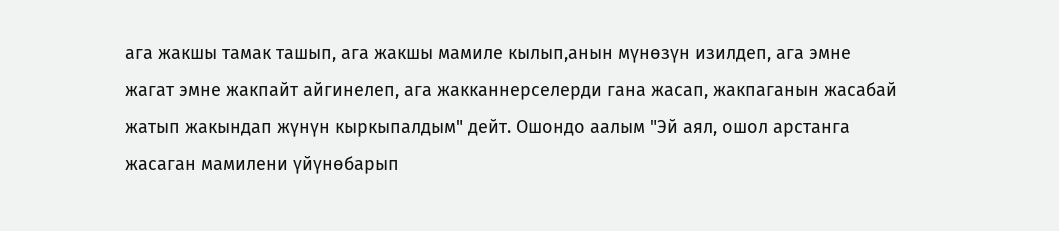ага жакшы тамак ташып, ага жакшы мамиле кылып,анын мүнөзүн изилдеп, ага эмне жагат эмне жакпайт айгинелеп, ага жакканнерселерди гана жасап, жакпаганын жасабай жатып жакындап жүнүн кыркыпалдым" дейт. Ошондо аалым "Эй аял, ошол арстанга жасаган мамилени үйүнөбарып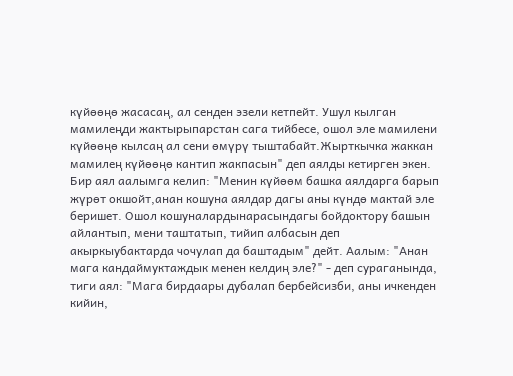күйөөңө жасасаң, ал сенден эзели кетпейт. Ушул кылган мамилеңди жактырыпарстан сага тийбесе, ошол эле мамилени күйөөңө кылсаң ал сени өмүрү тыштабайт.Жырткычка жаккан мамилең күйөөңө кантип жакпасын" деп аялды кетирген экен.
Бир аял аалымга келип: "Менин күйөөм башка аялдарга барып жүрөт окшойт,анан кошуна аялдар дагы аны күндө мактай эле беришет. Ошол кошуналардынарасындагы бойдоктору башын айлантып, мени таштатып, тийип албасын деп акыркыубактарда чочулап да баштадым" дейт. Аалым: "Анан мага кандаймуктаждык менен келдиң эле?" - деп сураганында, тиги аял: "Мага бирдаары дубалап бербейсизби, аны ичкенден кийин,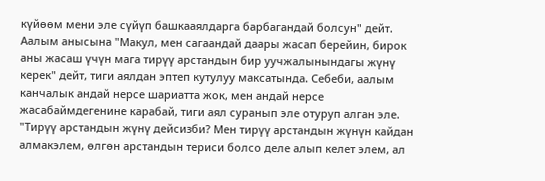күйөөм мени эле сүйүп башкааялдарга барбагандай болсун" дейт. Аалым анысына "Макул, мен сагаандай даары жасап берейин, бирок аны жасаш үчүн мага тирүү арстандын бир уучжалынындагы жүнү керек" дейт, тиги аялдан эптеп кутулуу максатында. Себеби, аалым канчалык андай нерсе шариатта жок, мен андай нерсе жасабаймдегенине карабай, тиги аял суранып эле отуруп алган эле.
"Тирүү арстандын жүнү дейсизби? Мен тирүү арстандын жүнүн кайдан алмакэлем, өлгөн арстандын териси болсо деле алып келет элем, ал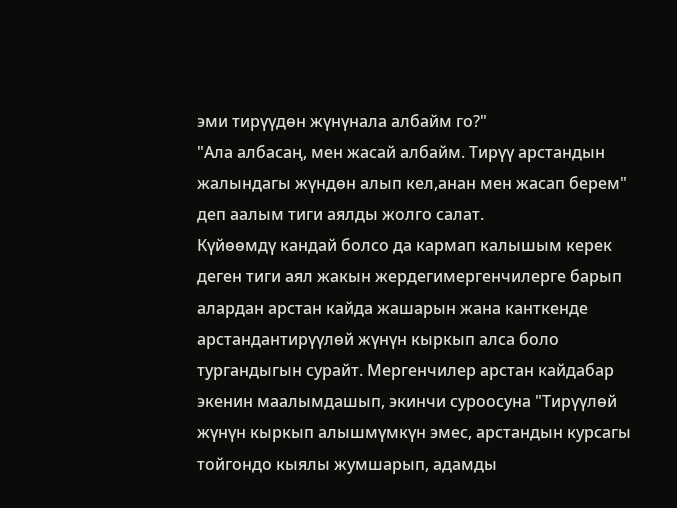эми тирүүдөн жүнүнала албайм го?"
"Ала албасаң, мен жасай албайм. Тирүү арстандын жалындагы жүндөн алып кел,анан мен жасап берем" деп аалым тиги аялды жолго салат.
Күйөөмдү кандай болсо да кармап калышым керек деген тиги аял жакын жердегимергенчилерге барып алардан арстан кайда жашарын жана канткенде арстандантирүүлөй жүнүн кыркып алса боло тургандыгын сурайт. Мергенчилер арстан кайдабар экенин маалымдашып, экинчи суроосуна "Тирүүлөй жүнүн кыркып алышмүмкүн эмес, арстандын курсагы тойгондо кыялы жумшарып, адамды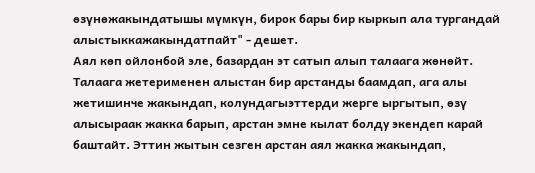өзүнөжакындатышы мүмкүн, бирок бары бир кыркып ала тургандай алыстыккажакындатпайт" - дешет.
Аял көп ойлонбой эле, базардан эт сатып алып талаага жөнөйт. Талаага жетерименен алыстан бир арстанды баамдап, ага алы жетишинче жакындап, колундагыэттерди жерге ыргытып, өзү алысыраак жакка барып, арстан эмне кылат болду экендеп карай баштайт. Эттин жытын сезген арстан аял жакка жакындап,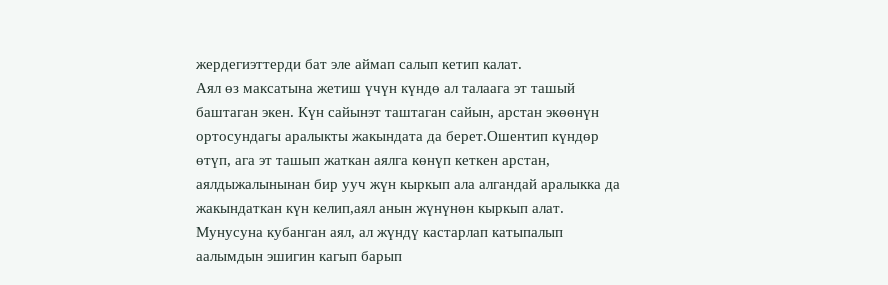жердегиэттерди бат эле аймап салып кетип калат.
Аял өз максатына жетиш үчүн күндө ал талаага эт ташый баштаган экен. Күн сайынэт таштаган сайын, арстан экөөнүн ортосундагы аралыкты жакындата да берет.Ошентип күндөр өтүп, ага эт ташып жаткан аялга көнүп кеткен арстан, аялдыжалынынан бир ууч жүн кыркып ала алгандай аралыкка да жакындаткан күн келип,аял анын жүнүнөн кыркып алат. Мунусуна кубанган аял, ал жүндү кастарлап катыпалып аалымдын эшигин кагып барып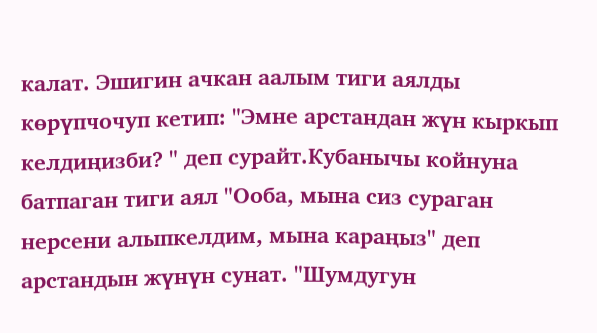калат. Эшигин ачкан аалым тиги аялды көрүпчочуп кетип: "Эмне арстандан жүн кыркып келдиңизби? " деп сурайт.Кубанычы койнуна батпаган тиги аял "Ооба, мына сиз сураган нерсени алыпкелдим, мына караңыз" деп арстандын жүнүн сунат. "Шумдугун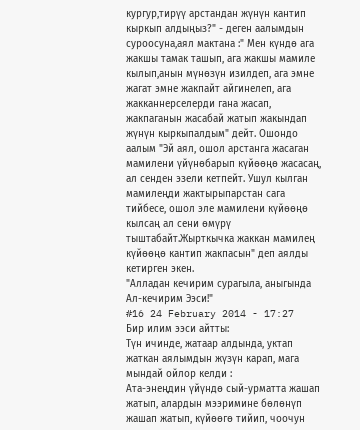кургур,тирүү арстандан жүнүн кантип кыркып алдыңыз?" - деген аалымдын суроосуна,аял мактана :" Мен күндө ага жакшы тамак ташып, ага жакшы мамиле кылып,анын мүнөзүн изилдеп, ага эмне жагат эмне жакпайт айгинелеп, ага жакканнерселерди гана жасап, жакпаганын жасабай жатып жакындап жүнүн кыркыпалдым" дейт. Ошондо аалым "Эй аял, ошол арстанга жасаган мамилени үйүнөбарып күйөөңө жасасаң, ал сенден эзели кетпейт. Ушул кылган мамилеңди жактырыпарстан сага тийбесе, ошол эле мамилени күйөөңө кылсаң ал сени өмүрү тыштабайт.Жырткычка жаккан мамилең күйөөңө кантип жакпасын" деп аялды кетирген экен.
"Алладан кечирим сурагыла, аныгында Ал-кечирим Ээси!"
#16 24 February 2014 - 17:27
Бир илим ээси айтты:
Түн ичинде, жатаар алдында, уктап жаткан аялымдын жүзүн карап, мага мындай ойлор келди :
Ата-энеңдин үйүндө сый-урматта жашап жатып, алардын мээримине бөлөнүп жашап жатып, күйөөгө тийип, чоочун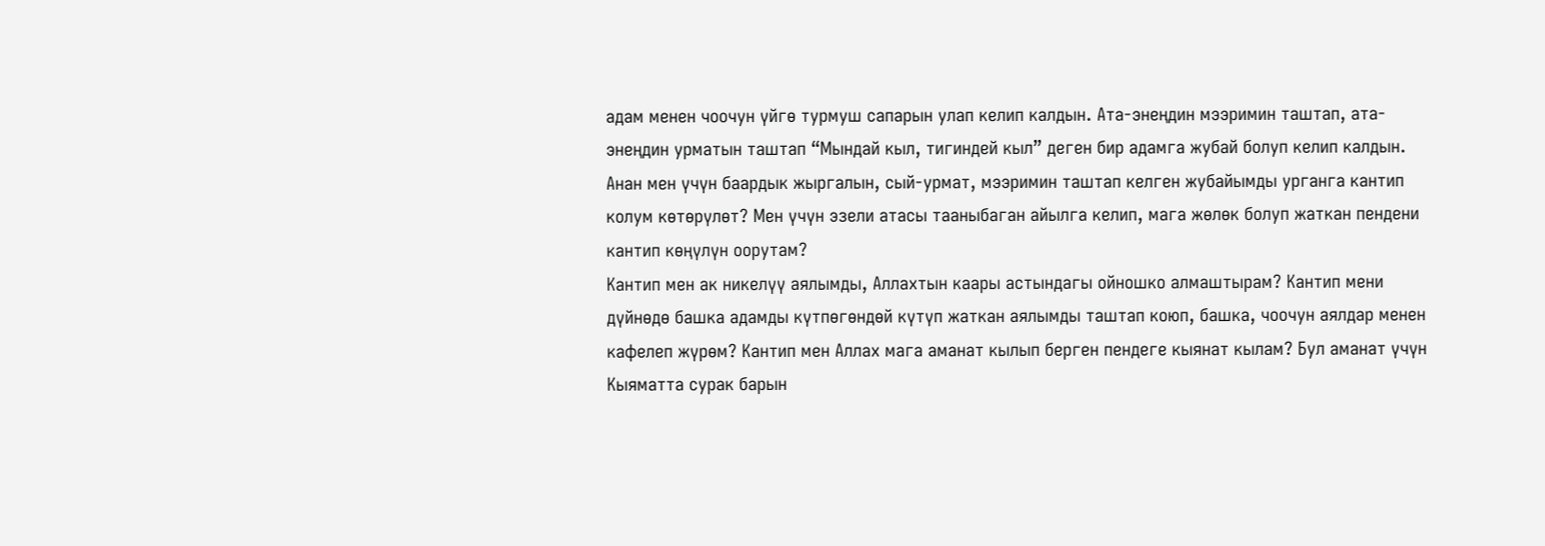адам менен чоочун үйгө турмуш сапарын улап келип калдын. Ата-энеңдин мээримин таштап, ата-энеңдин урматын таштап “Мындай кыл, тигиндей кыл” деген бир адамга жубай болуп келип калдын.
Анан мен үчүн баардык жыргалын, сый-урмат, мээримин таштап келген жубайымды урганга кантип колум көтөрүлөт? Мен үчүн эзели атасы тааныбаган айылга келип, мага жөлөк болуп жаткан пендени кантип көңүлүн оорутам?
Кантип мен ак никелүү аялымды, Аллахтын каары астындагы ойношко алмаштырам? Кантип мени дүйнөдө башка адамды күтпөгөндөй күтүп жаткан аялымды таштап коюп, башка, чоочун аялдар менен кафелеп жүрөм? Кантип мен Аллах мага аманат кылып берген пендеге кыянат кылам? Бул аманат үчүн Кыяматта сурак барын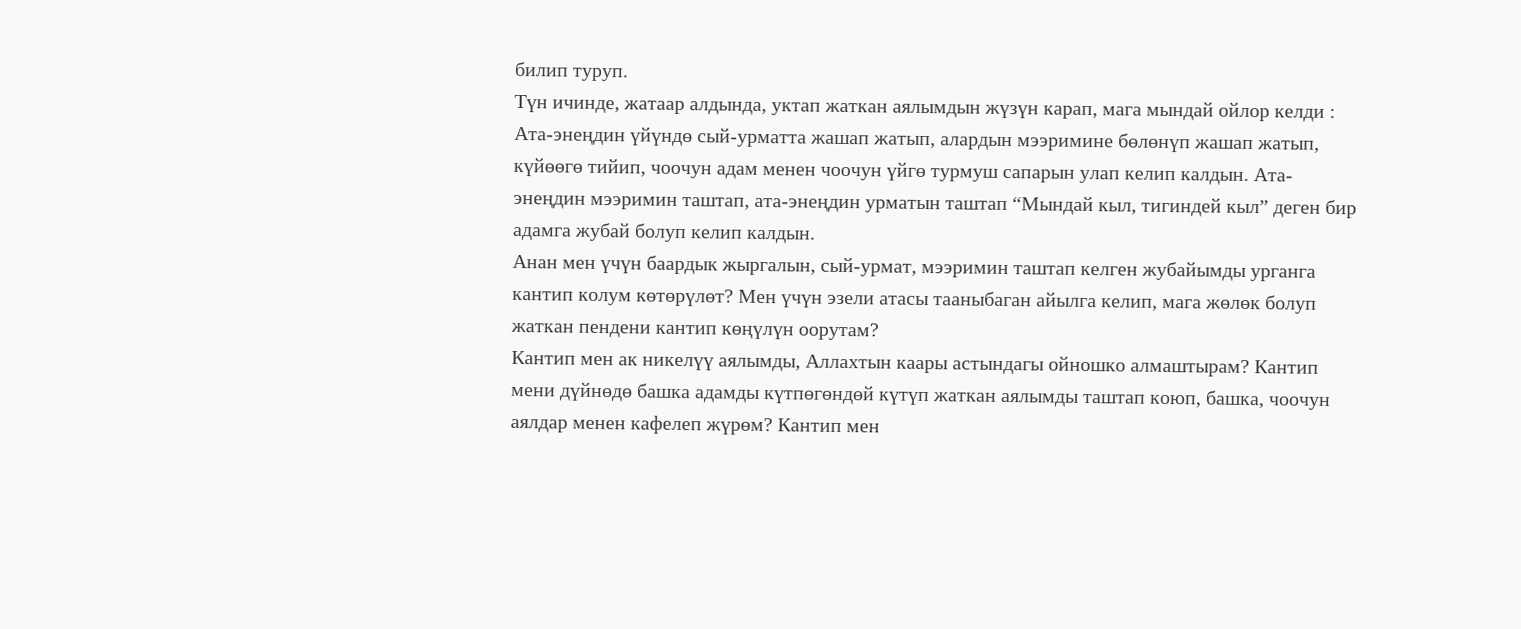билип туруп.
Түн ичинде, жатаар алдында, уктап жаткан аялымдын жүзүн карап, мага мындай ойлор келди :
Ата-энеңдин үйүндө сый-урматта жашап жатып, алардын мээримине бөлөнүп жашап жатып, күйөөгө тийип, чоочун адам менен чоочун үйгө турмуш сапарын улап келип калдын. Ата-энеңдин мээримин таштап, ата-энеңдин урматын таштап “Мындай кыл, тигиндей кыл” деген бир адамга жубай болуп келип калдын.
Анан мен үчүн баардык жыргалын, сый-урмат, мээримин таштап келген жубайымды урганга кантип колум көтөрүлөт? Мен үчүн эзели атасы тааныбаган айылга келип, мага жөлөк болуп жаткан пендени кантип көңүлүн оорутам?
Кантип мен ак никелүү аялымды, Аллахтын каары астындагы ойношко алмаштырам? Кантип мени дүйнөдө башка адамды күтпөгөндөй күтүп жаткан аялымды таштап коюп, башка, чоочун аялдар менен кафелеп жүрөм? Кантип мен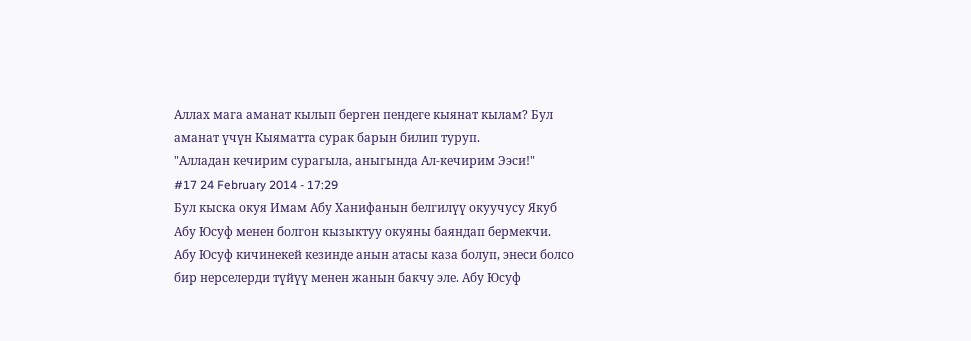Аллах мага аманат кылып берген пендеге кыянат кылам? Бул аманат үчүн Кыяматта сурак барын билип туруп.
"Алладан кечирим сурагыла, аныгында Ал-кечирим Ээси!"
#17 24 February 2014 - 17:29
Бул кыска окуя Имам Абу Ханифанын белгилүү окуучусу Якуб Абу Юсуф менен болгон кызыктуу окуяны баяндап бермекчи.
Абу Юсуф кичинекей кезинде анын атасы каза болуп, энеси болсо бир нерселерди түйүү менен жанын бакчу эле. Абу Юсуф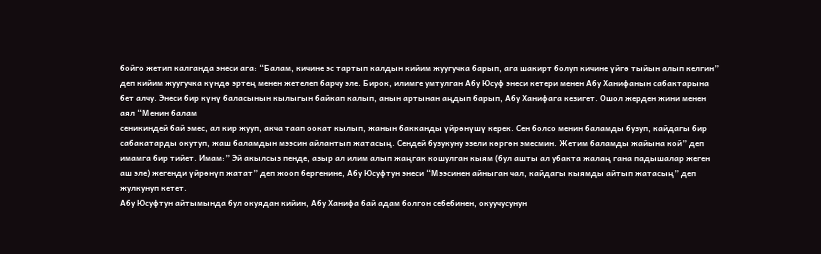бойго жетип калганда энеси ага: “Балам, кичине эс тартып калдын кийим жуугучка барып, ага шакирт болуп кичине үйгө тыйын алып келгин” деп кийим жуугучка күндө эртең менен жетелеп барчу эле. Бирок, илимге умтулган Абу Юсуф энеси кетери менен Абу Ханифанын сабактарына бет алчу. Энеси бир күнү баласынын кылыгын байкап калып, анын артынан аңдып барып, Абу Ханифага кезигет. Ошол жерден жини менен аял “Менин балам
сеникиндей бай эмес, ал кир жууп, акча таап оокат кылып, жанын бакканды үйрөнүшү керек. Сен болсо менин баламды бузуп, кайдагы бир сабакатарды окутуп, жаш баламдын мээсин айлантып жатасың. Сендей бузукуну эзели көргөн эмесмин. Жетим баламды жайына кой” деп имамга бир тийет. Имам:” Эй акылсыз пенде, азыр ал илим алып жаңгак кошулган кыям (бул ашты ал убакта жалаң гана падышалар жеген аш эле) жегенди үйрөнүп жатат” деп жооп бергенине, Абу Юсуфтун энеси “Мээсинен айныган чал, кайдагы кыямды айтып жатасың” деп жулкунуп кетет.
Абу Юсуфтун айтымында бул окуядан кийин, Абу Ханифа бай адам болгон себебинен, окуучусунун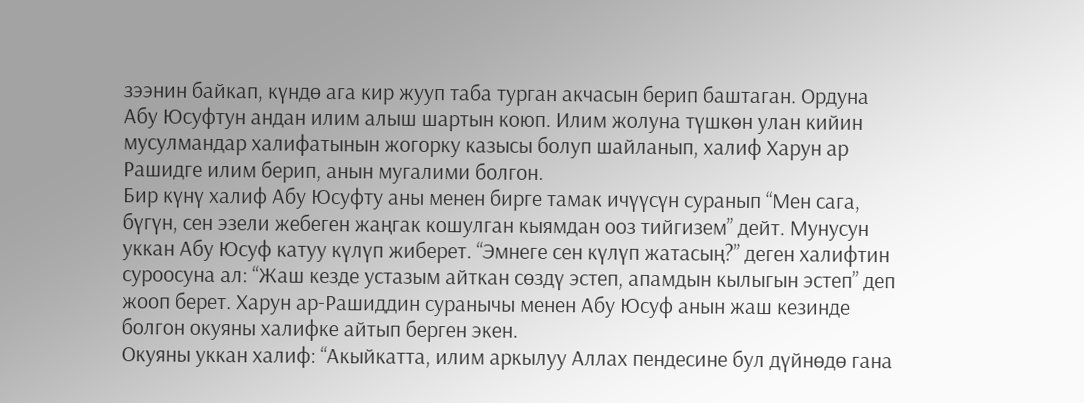зээнин байкап, күндө ага кир жууп таба турган акчасын берип баштаган. Ордуна Абу Юсуфтун андан илим алыш шартын коюп. Илим жолуна түшкөн улан кийин мусулмандар халифатынын жогорку казысы болуп шайланып, халиф Харун ар Рашидге илим берип, анын мугалими болгон.
Бир күнү халиф Абу Юсуфту аны менен бирге тамак ичүүсүн суранып “Мен сага, бүгүн, сен эзели жебеген жаңгак кошулган кыямдан ооз тийгизем” дейт. Мунусун уккан Абу Юсуф катуу күлүп жиберет. “Эмнеге сен күлүп жатасың?” деген халифтин суроосуна ал: “Жаш кезде устазым айткан сөздү эстеп, апамдын кылыгын эстеп” деп жооп берет. Харун ар-Рашиддин суранычы менен Абу Юсуф анын жаш кезинде болгон окуяны халифке айтып берген экен.
Окуяны уккан халиф: “Акыйкатта, илим аркылуу Аллах пендесине бул дүйнөдө гана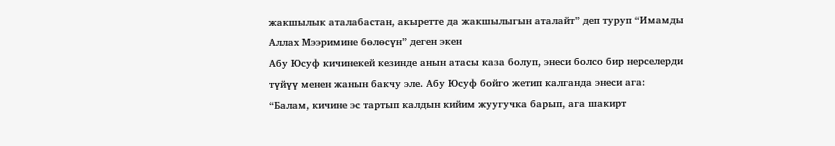жакшылык аталабастан, акыретте да жакшылыгын аталайт” деп туруп “Имамды Аллах Мээримине бөлөсүн” деген экен
Абу Юсуф кичинекей кезинде анын атасы каза болуп, энеси болсо бир нерселерди түйүү менен жанын бакчу эле. Абу Юсуф бойго жетип калганда энеси ага: “Балам, кичине эс тартып калдын кийим жуугучка барып, ага шакирт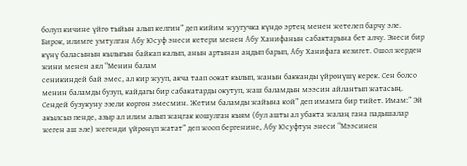болуп кичине үйгө тыйын алып келгин” деп кийим жуугучка күндө эртең менен жетелеп барчу эле. Бирок, илимге умтулган Абу Юсуф энеси кетери менен Абу Ханифанын сабактарына бет алчу. Энеси бир күнү баласынын кылыгын байкап калып, анын артынан аңдып барып, Абу Ханифага кезигет. Ошол жерден жини менен аял “Менин балам
сеникиндей бай эмес, ал кир жууп, акча таап оокат кылып, жанын бакканды үйрөнүшү керек. Сен болсо менин баламды бузуп, кайдагы бир сабакатарды окутуп, жаш баламдын мээсин айлантып жатасың. Сендей бузукуну эзели көргөн эмесмин. Жетим баламды жайына кой” деп имамга бир тийет. Имам:” Эй акылсыз пенде, азыр ал илим алып жаңгак кошулган кыям (бул ашты ал убакта жалаң гана падышалар жеген аш эле) жегенди үйрөнүп жатат” деп жооп бергенине, Абу Юсуфтун энеси “Мээсинен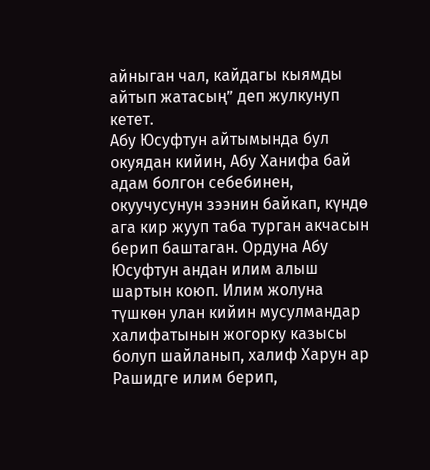айныган чал, кайдагы кыямды айтып жатасың” деп жулкунуп кетет.
Абу Юсуфтун айтымында бул окуядан кийин, Абу Ханифа бай адам болгон себебинен, окуучусунун зээнин байкап, күндө ага кир жууп таба турган акчасын берип баштаган. Ордуна Абу Юсуфтун андан илим алыш шартын коюп. Илим жолуна түшкөн улан кийин мусулмандар халифатынын жогорку казысы болуп шайланып, халиф Харун ар Рашидге илим берип,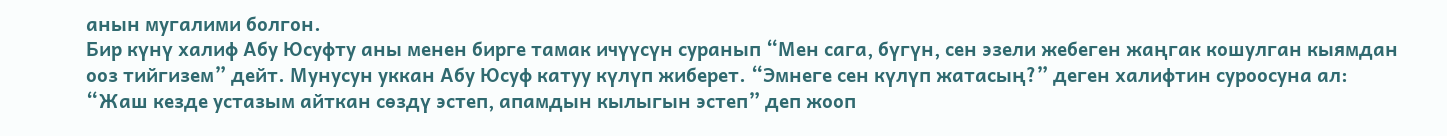анын мугалими болгон.
Бир күнү халиф Абу Юсуфту аны менен бирге тамак ичүүсүн суранып “Мен сага, бүгүн, сен эзели жебеген жаңгак кошулган кыямдан ооз тийгизем” дейт. Мунусун уккан Абу Юсуф катуу күлүп жиберет. “Эмнеге сен күлүп жатасың?” деген халифтин суроосуна ал: “Жаш кезде устазым айткан сөздү эстеп, апамдын кылыгын эстеп” деп жооп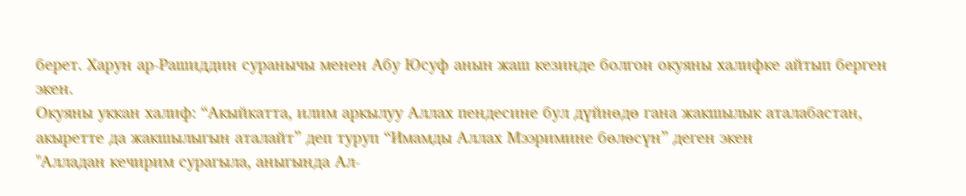берет. Харун ар-Рашиддин суранычы менен Абу Юсуф анын жаш кезинде болгон окуяны халифке айтып берген экен.
Окуяны уккан халиф: “Акыйкатта, илим аркылуу Аллах пендесине бул дүйнөдө гана жакшылык аталабастан, акыретте да жакшылыгын аталайт” деп туруп “Имамды Аллах Мээримине бөлөсүн” деген экен
"Алладан кечирим сурагыла, аныгында Ал-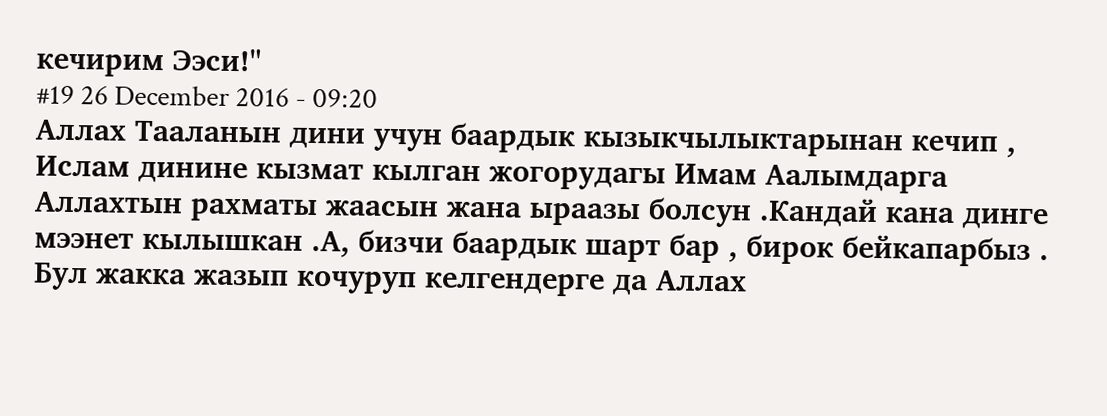кечирим Ээси!"
#19 26 December 2016 - 09:20
Аллах Тааланын дини учун баардык кызыкчылыктарынан кечип , Ислам динине кызмат кылган жогорудагы Имам Аалымдарга Аллахтын рахматы жаасын жана ыраазы болсун .Кандай кана динге мээнет кылышкан .А, бизчи баардык шарт бар , бирок бейкапарбыз .
Бул жакка жазып кочуруп келгендерге да Аллах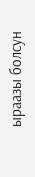ыраазы болсун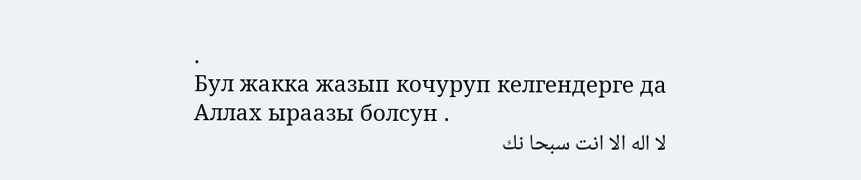.
Бул жакка жазып кочуруп келгендерге да Аллах ыраазы болсун .
لا اله الا انت سبحا نك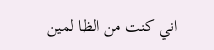اني كنت من الظا لمين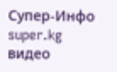Супер-Инфо
super.kg
видео